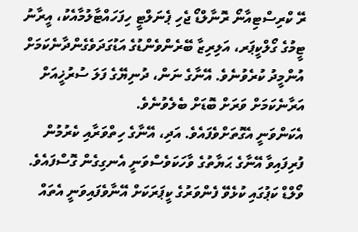ރޭ ކްރިސްޓިއާނޯ ރޮނާލްޑޯ ޖެހި ޕެނަލްޓީ ހިފަހައްޓާލުމާއެކު، އީރާނު ޓީމުގެ ގޯލްކީޕަރ، އަލިރިޒާ ބޭރެންވެންޑުގެ އަޑުގަދަވެގެންދާނެކަމަށް އުންމީދު ކުރެވުނެވެ. އޭނާގެ ނަން، ދުނިޔޭގެ ފަލަ ސުރުޚީއަށް އަރާނެކަމަށް ވަރަށް ބޮޑަށް ބެލެވުނެވެ.
އެކަންވަނީ އެގޮތަށްވެފައެވެ. އަދި، އޭނާގެ ހިތްވަރާއި ކެރުމުން ފުރިފައިވާ އޭނާގެ ޙަޔާތުގެ ވާހަކަވެސްވަނީ އެނގިގެން ގޮސްފައެވެ. ވޯލްޑް ކަޕުގައި ކުޅެވޭ ފެންވަރުގެ ކީޕަރަކަށް އޭނާވެފައިވަނީ އެތައް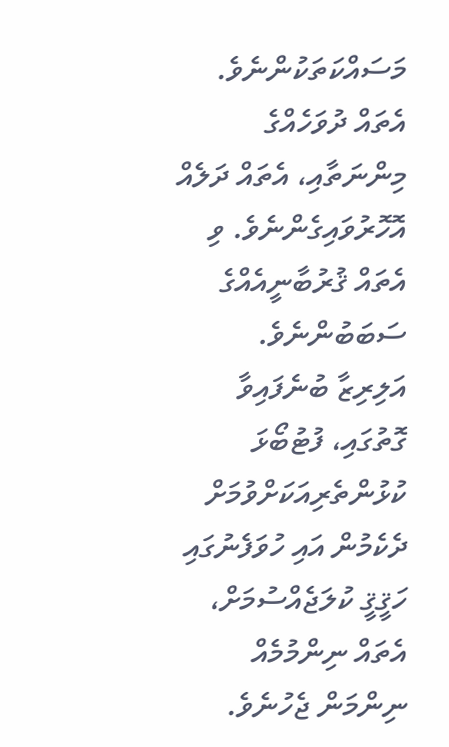މަސައްކަތަކުންނެވެ. އެތައް ދުވަހެއްގެ މިންނަތާއި، އެތައް ދަލެއް އޮހޮރުވައިގެންނެވެ. ވި އެތައް ޤުރުބާނީއެއްގެ ސަބަބުންނެވެ.
އަލިރިޒާ ބުނެފައިވާ ގޮތުގައި، ފުޓުބޯޅަ ކުޅުންތެރިއަކަށްވުމަށް ދެކެމުން އައި ހުވަފެނުގައި ހަޤީޤީ ކުލަޖެއްސުމަށް، އެތައް ނިންމުމެއް ނިންމަން ޖެހުނެވެ.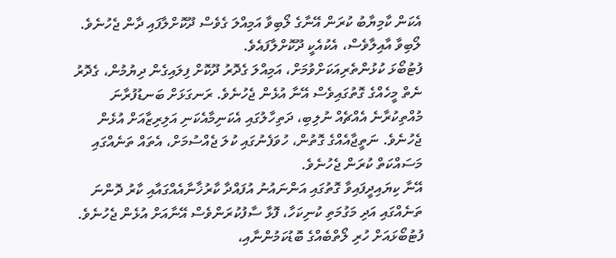އެކަން ކާމިޔާބު ކުރަން އޭނާގެ ލޯބިވާ އަމިއްލަ ގެވެސް ދޫކޮށްލާފައި ދާން ޖެހުނެވެ. ލޯބިވާ އާއިލާވެސް، އެކުއެކީ ދޫކޮށްލާފައެވެ.
ފުޓުބޯޅަ ކުޅުންތެރިއަކަށްވުމަށް، އަމިއްލަ ގެދޮރު ދޫކޮށް ފިލައިގެން ދިޔުމުން، ގެދޮރު ނެތް މީހެއްގެ ގޮތުގައިވެސް އޭނާ އުޅެން ޖެހުނެވެ. ރަނގަޅަށް ބަނޑުފުރާނަ މުއްތިކުރާނެ އެއްޗެއް ނުލިބި، ދަތިހާލުގައި އެކަނިމާއެކަނި އަލިރިޒާއަށް އުޅެން ޖެހުނެވެ. ނަތީޖާއެއްގެ ގޮތުން، ހުވަފެނުގައި ކުލަ ޖެއްސުމަށް، އެތައް ތަނެއްގައި މަސައްކަތް ކުރަން ޖެހުނެވެ.
އޭނާ ކިޔައިދީފައިވާ ގޮތުގައި އަންނައުނު އުފައްދާ ކާރުޚާނާއެއްގައާއި ކާރު ދޮންނަ ތަނެއްގައި އަދި މަގުމަތި ކުނިކަހާ، ފޮޅާ ސާފުކުރަންވެސް އޭނާއަށް އުޅެން ޖެހުނެވެ.
ފުޓުބޯޅައަށް ހުރި ލޯތްބެއްގެ ބޮޑުކަމުންނާއި،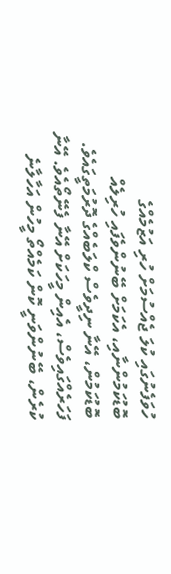ހުވަފެނުގައި ކުލަ ޖެއްސުމަށް ހުރި އަޒުމެއްގެ ބޮޑުކަމުންނާއި، އެކަމަށް ބޭނުންވެފައި ހުރިލެއް ބޮޑުކަމުން، އޭނާ ނިދީވެސް ކްލަބެއްގެ ދޮރުމަތީގައެވެ. ފަހަރެއްގައިވެސް، އެއިން މީހަކަށް އޭނާ ފެނޭތޯއެވެ. އޭނާ ކުރެން، ބޭނުންވަނީ ކޮން ކަމެއްތޯ މީހުން އަހާލާނެ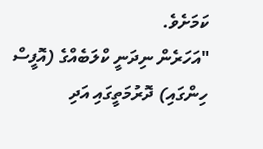ކަމަށެވެ.
"އަހަރެން ނިދަނީ ކްލަބެއްގެ (އޮފީސް ހިންގައި) ދޮރުމަތީގައި އަދި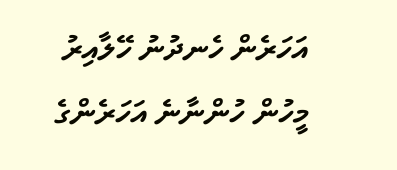އަހަރެން ހެނދުނު ހޭލާއިރު މީހުން ހުންނާނެ އަހަރެންގެ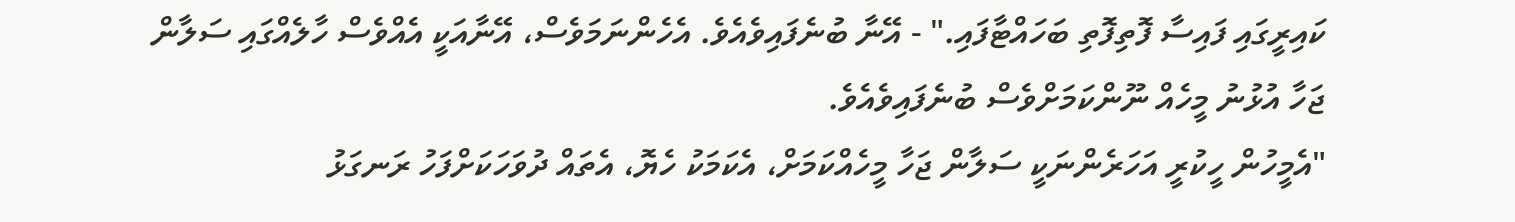ކައިރީގައި ފައިސާ ފޮތިފޮތި ބަހައްޓާފައި." - އޭނާ ބުނެފައިވެއެވެ. އެހެންނަމަވެސް، އޭނާއަކީ އެއްވެސް ހާލެއްގައި ސަލާން ޖަހާ އުޅުނު މީހެއް ނޫންކަމަށްވެސް ބުނެފައިވެއެވެ.
"އެމީހުން ހީކުރީ އަހަރެންނަކީ ސަލާން ޖަހާ މީހެއްކަމަށް، އެކަމަކު ހެޔޮ، އެތައް ދުވަހަކަށްފަހު ރަނގަޅު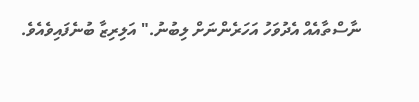ނާސްތާއެއް އެދުވަހު އަހަރެންނަށް ލިބުނު." އަލިރިޒާ ބުނެފައިވެއެވެ.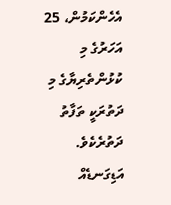އެހެންކަމުން، 25 އަހަރުގެ މި ކުޅުންތެރިޔާގެ މި ދަތުރަކީ ތަފާތު ދަތުރެކެވެ. އަޑިގަނޑެއް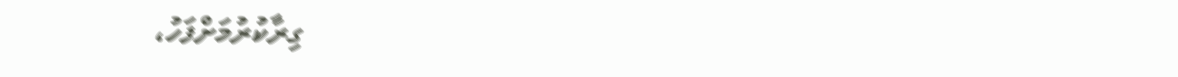ގިރާކުރުމަށްފަހު،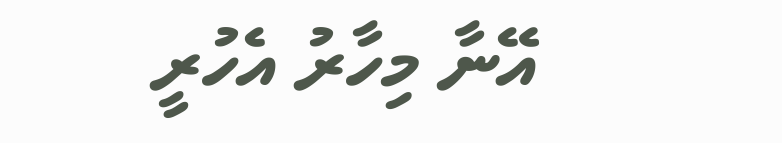އޭނާ މިހާރު އެހުރީ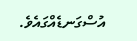އުސްގަނޑެއްގައެވެ.